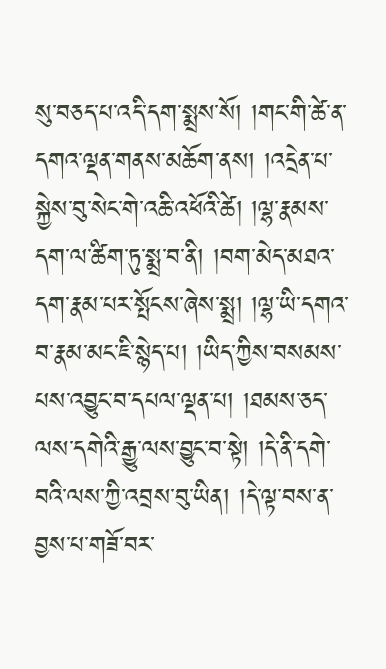སུ་བཅད་པ་འདི་དག་སྨྲས་སོ། །གང་གི་ཚེ་ན་དགའ་ལྡན་གནས་མཆོག་ནས། །འདྲེན་པ་སྐྱེས་བུ་སེང་གེ་འཆི་འཕོའི་ཚེ། །ལྷ་རྣམས་དག་ལ་ཚིག་ཏུ་སྨྲ་བ་ནི། །བག་མེད་མཐའ་དག་རྣམ་པར་སྤོངས་ཞེས་སྨྲ། །ལྷ་ཡི་དགའ་བ་རྣམ་མང་ཇི་སྙེད་པ། །ཡིད་ཀྱིས་བསམས་པས་འབྱུང་བ་དཔལ་ལྡན་པ། །ཐམས་ཅད་ལས་དགེའི་རྒྱུ་ལས་བྱུང་བ་སྟེ། །དེ་ནི་དགེ་བའི་ལས་ཀྱི་འབྲས་བུ་ཡིན། །དེ་ལྟ་བས་ན་བྱས་པ་གཟོ་བར་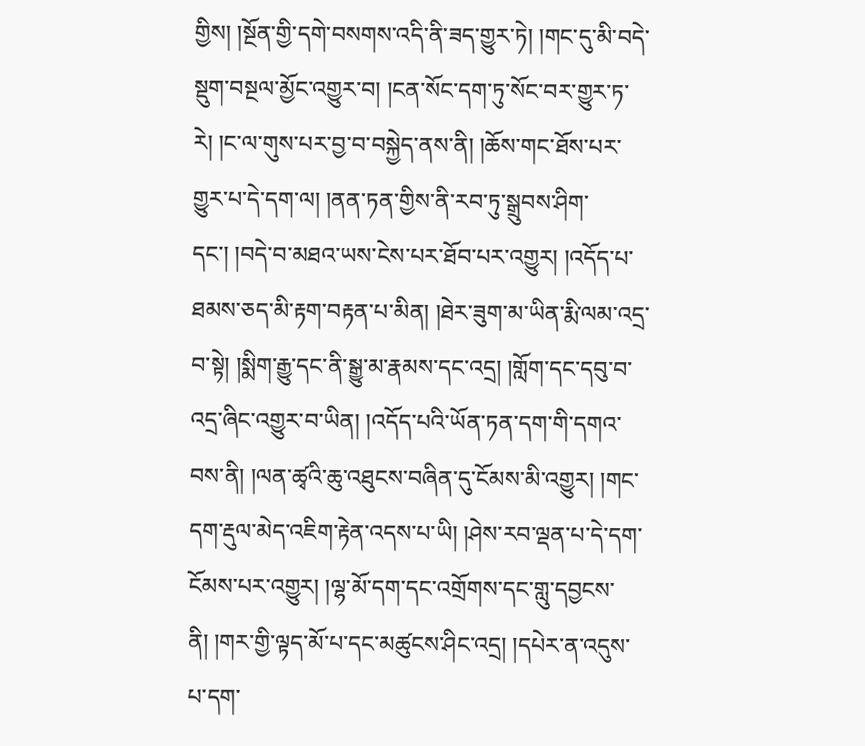གྱིས། །སྔོན་གྱི་དགེ་བསགས་འདི་ནི་ཟད་གྱུར་ཏེ། །གང་དུ་མི་བདེ་སྡུག་བསྔལ་མྱོང་འགྱུར་བ། །ངན་སོང་དག་ཏུ་སོང་བར་གྱུར་ཏ་རེ། །ང་ལ་གུས་པར་བྱ་བ་བསྐྱེད་ནས་ནི། །ཆོས་གང་ཐོས་པར་གྱུར་པ་དེ་དག་ལ། །ནན་ཏན་གྱིས་ནི་རབ་ཏུ་སྒྲུབས་ཤིག་དང་། །བདེ་བ་མཐའ་ཡས་ངེས་པར་ཐོབ་པར་འགྱུར། །འདོད་པ་ཐམས་ཅད་མི་རྟག་བརྟན་པ་མིན། །ཐེར་ཟུག་མ་ཡིན་རྨི་ལམ་འདྲ་བ་སྟེ། །སྨིག་རྒྱུ་དང་ནི་སྒྱུ་མ་རྣམས་དང་འདྲ། །གློག་དང་དབུ་བ་འདྲ་ཞིང་འགྱུར་བ་ཡིན། །འདོད་པའི་ཡོན་ཏན་དག་གི་དགའ་བས་ནི། །ལན་ཚྭའི་ཆུ་འཐུངས་བཞིན་དུ་ངོམས་མི་འགྱུར། །གང་དག་རྡུལ་མེད་འཇིག་རྟེན་འདས་པ་ཡི། །ཤེས་རབ་ལྡན་པ་དེ་དག་ངོམས་པར་འགྱུར། །ལྷ་མོ་དག་དང་འགྲོགས་དང་གླུ་དབྱངས་ནི། །གར་གྱི་ལྟད་མོ་པ་དང་མཚུངས་ཤིང་འདྲ། །དཔེར་ན་འདུས་པ་དག་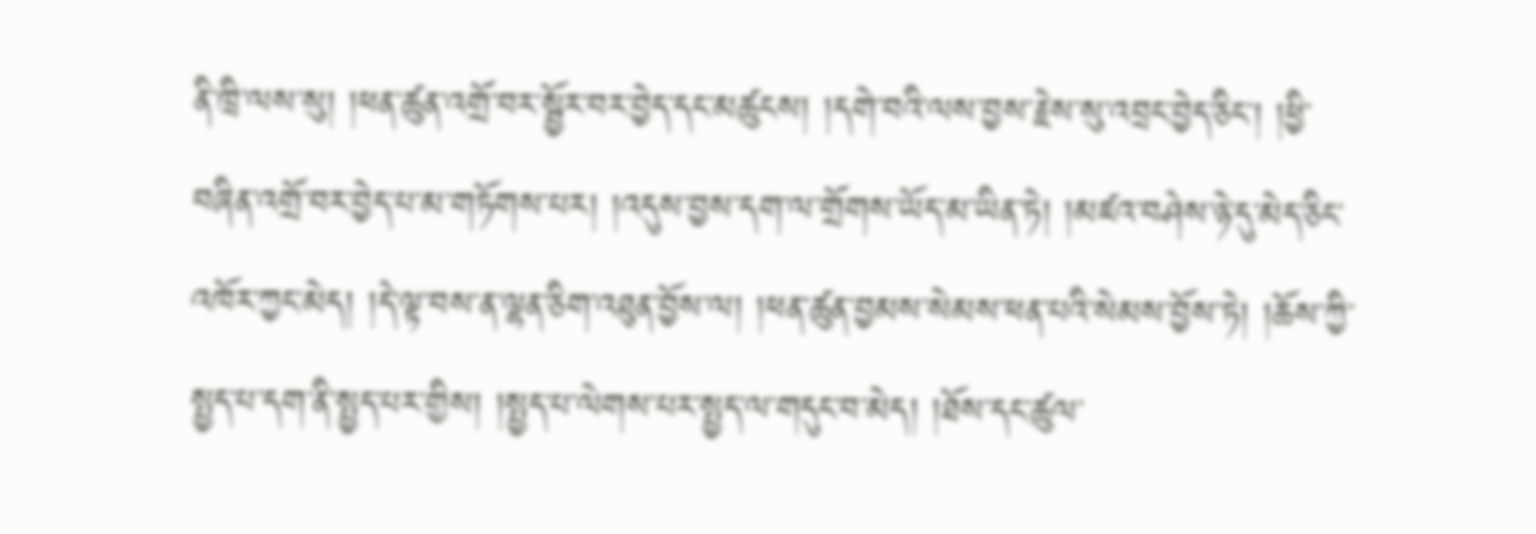ནི་ཁྲི་ལས་སུ། །ཕན་ཚུན་འགྲོ་བར་སྦྱོར་བར་བྱེད་དང་མཚུངས། །དགེ་བའི་ལས་བྱས་རྗེས་སུ་འབྲང་བྱེད་ཅིང་། །ཕྱི་བཞིན་འགྲོ་བར་བྱེད་པ་མ་གཏོགས་པར། །འདུས་བྱས་དག་ལ་གྲོགས་ཡོད་མ་ཡིན་ཏེ། །མཛའ་བཤེས་ཉེ་དུ་མེད་ཅིང་འཁོར་ཀྱང་མེད། །དེ་ལྟ་བས་ན་ལྷན་ཅིག་འཐུན་བྱོས་ལ། །ཕན་ཚུན་བྱམས་སེམས་ཕན་པའི་སེམས་བྱོས་ཏེ། །ཆོས་ཀྱི་སྤྱད་པ་དག་ནི་སྤྱད་པར་གྱིས། །སྤྱད་པ་ལེགས་པར་སྤྱད་ལ་གདུང་བ་མེད། །ཐོས་དང་ཚུལ་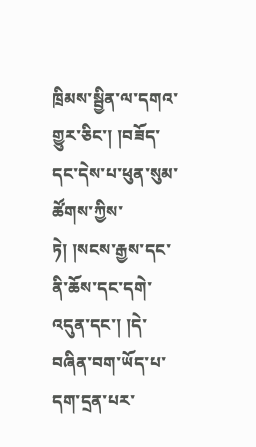ཁྲིམས་སྦྱིན་ལ་དགའ་གྱུར་ཅིང་། །བཟོད་དང་དེས་པ་ཕུན་སུམ་ཚོགས་ཀྱིས་ཏེ། །སངས་རྒྱས་དང་ནི་ཆོས་དང་དགེ་འདུན་དང་། །དེ་བཞིན་བག་ཡོད་པ་དག་དྲན་པར་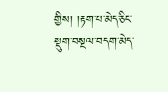གྱིས། །རྟག་པ་མེད་ཅིང་སྡུག་བསྔལ་བདག་མེད་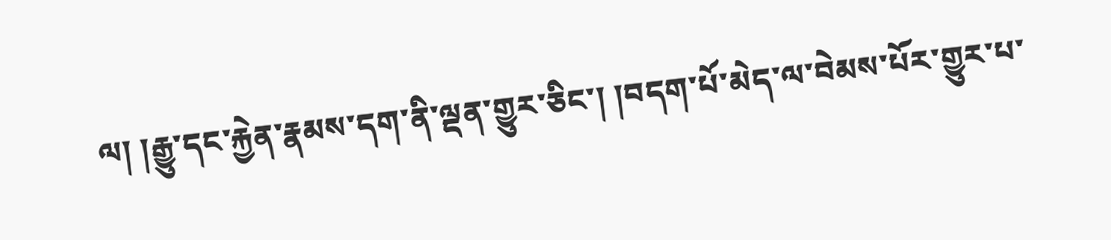ལ། །རྒྱུ་དང་རྐྱེན་རྣམས་དག་ནི་ལྡན་གྱུར་ཅིང་། །བདག་པོ་མེད་ལ་བེམས་པོར་གྱུར་པ་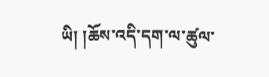ཡི། །ཆོས་འདི་དག་ལ་ཚུལ་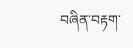བཞིན་བརྟག་